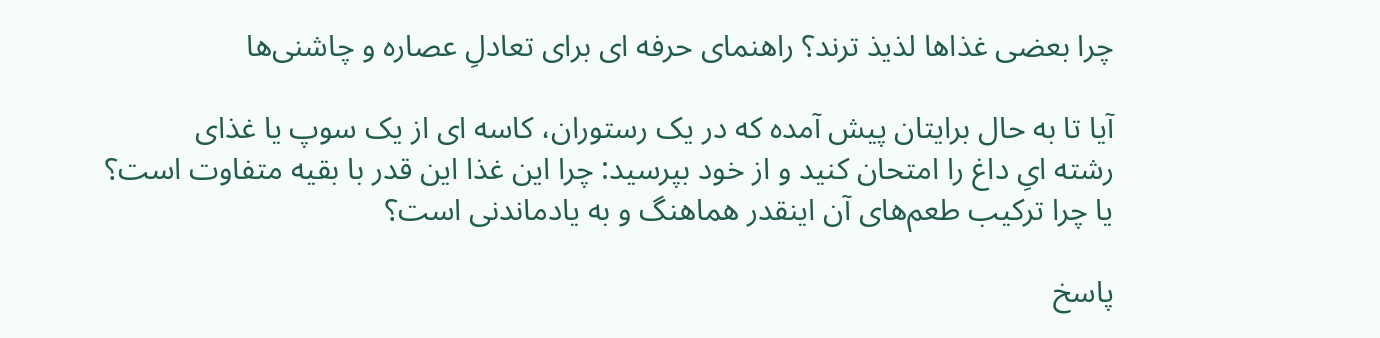چرا بعضی غذاها لذیذ ترند؟ راهنمای حرفه‌ ای برای تعادلِ عصاره و چاشنی‌ها

آیا تا به حال برایتان پیش آمده که در یک رستوران، کاسه ‌ای از یک سوپ یا غذای رشته ‌ایِ داغ را امتحان کنید و از خود بپرسید: چرا این غذا این ‌قدر با بقیه متفاوت است؟ یا چرا ترکیب طعم‌های آن اینقدر هماهنگ و به ‌یادماندنی است؟

پاسخ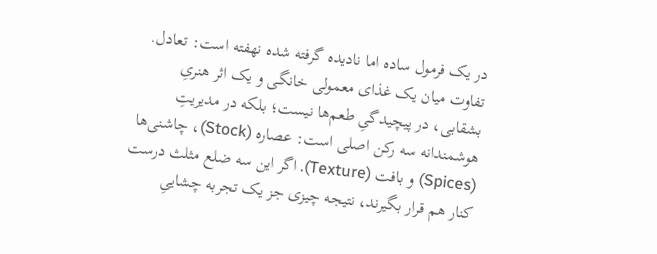در یک فرمول ساده اما نادیده گرفته شده نهفته است: تعادل. تفاوت میان یک غذای معمولی خانگی و یک اثر هنریِ بشقابی، در پیچیدگیِ طعم‌ها نیست؛ بلکه در مدیریتِ هوشمندانه سه رکن اصلی است: عصاره (Stock)، چاشنی‌ها (Spices) و بافت (Texture). اگر این سه ضلع مثلث درست کنار هم قرار بگیرند، نتیجه چیزی جز یک تجربه چشاییِ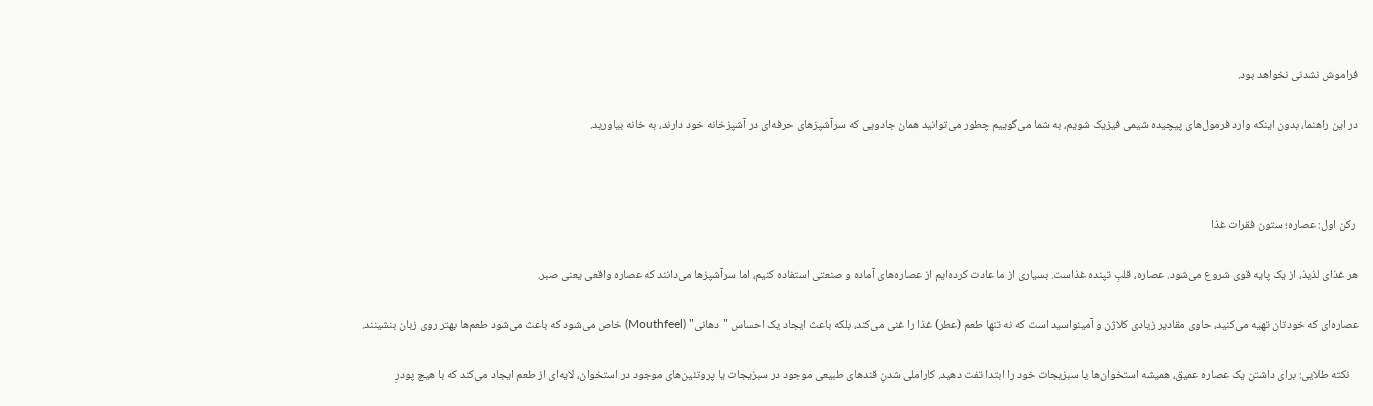فراموش ‌نشدنی نخواهد بود.

در این راهنما، بدون اینکه وارد فرمول‌های پیچیده شیمی ‌فیزیک شویم، به شما می‌گوییم چطور می‌توانید همان جادویی که سرآشپزهای حرفه‌ای در آشپزخانه خود دارند، به خانه بیاورید.



 رکن اول: عصاره؛ ستون فقرات غذا

هر غذای لذیذ، از یک پایه قوی شروع می‌شود. عصاره، قلبِ تپنده غذاست. بسیاری از ما عادت کرده‌ایم از عصاره‌های آماده و صنعتی استفاده کنیم، اما سرآشپزها می‌دانند که عصاره واقعی یعنی صبر.

عصاره‌ای که خودتان تهیه می‌کنید، حاوی مقادیر زیادی کلاژن و آمینواسید است که نه تنها طعم (عطر) غذا را غنی می‌کند، بلکه باعث ایجاد یک احساس "دهانی" (Mouthfeel) خاص می‌شود که باعث می‌شود طعم‌ها بهتر روی زبان بنشینند.

   نکته طلایی: برای داشتن یک عصاره عمیق، همیشه استخوان‌ها یا سبزیجات خود را ابتدا تفت دهید. کاراملی شدنِ قندهای طبیعی موجود در سبزیجات یا پروتئین‌های موجود در استخوان، لایه‌ای از طعم ایجاد می‌کند که با هیچ پودرِ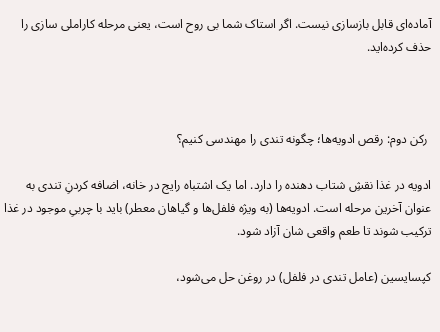آماده‌ای قابل بازسازی نیست. اگر استاک شما بی ‌روح است، یعنی مرحله کاراملی ‌سازی را حذف کرده‌اید.



 رکن دوم: رقص ادویه‌ها؛ چگونه تندی را مهندسی کنیم؟

ادویه در غذا نقشِ شتاب ‌دهنده را دارد. اما یک اشتباه رایج در خانه، اضافه کردنِ تندی به عنوان آخرین مرحله است. ادویه‌ها (به‌ ویژه فلفل‌ها و گیاهان معطر) باید با چربیِ موجود در غذا ترکیب شوند تا طعم واقعی ‌شان آزاد شود.

کپسایسین (عامل تندی در فلفل) در روغن حل می‌شود،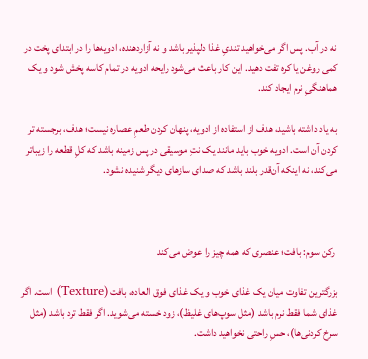نه در آب. پس اگر می‌خواهید تندیِ غذا دلپذیر باشد و نه آزاردهنده، ادویه‌ها را در ابتدای پخت در کمی روغن یا کره تفت دهید. این کار باعث می‌شود رایحه ادویه در تمام کاسه پخش شود و یک هماهنگیِ نرم ایجاد کند.

به یاد داشته باشید، هدف از استفاده از ادویه، پنهان کردن طعمِ عصاره نیست؛ هدف، برجسته ‌تر کردن آن است. ادویه خوب باید مانند یک نتِ موسیقی در پس ‌زمینه باشد که کلِ قطعه را زیباتر می‌کند، نه اینکه آن‌قدر بلند باشد که صدای سازهای دیگر شنیده نشود.



 رکن سوم: بافت؛ عنصری که همه چیز را عوض می‌کند

بزرگترین تفاوت میان یک غذای خوب و یک غذای فوق ‌العاده، بافت (Texture) است. اگر غذای شما فقط نرم باشد (مثل سوپ‌های غلیظ)، زود خسته می‌شوید. اگر فقط ترد باشد (مثل سرخ‌ کردنی‌ها)، حسِ راحتی نخواهید داشت.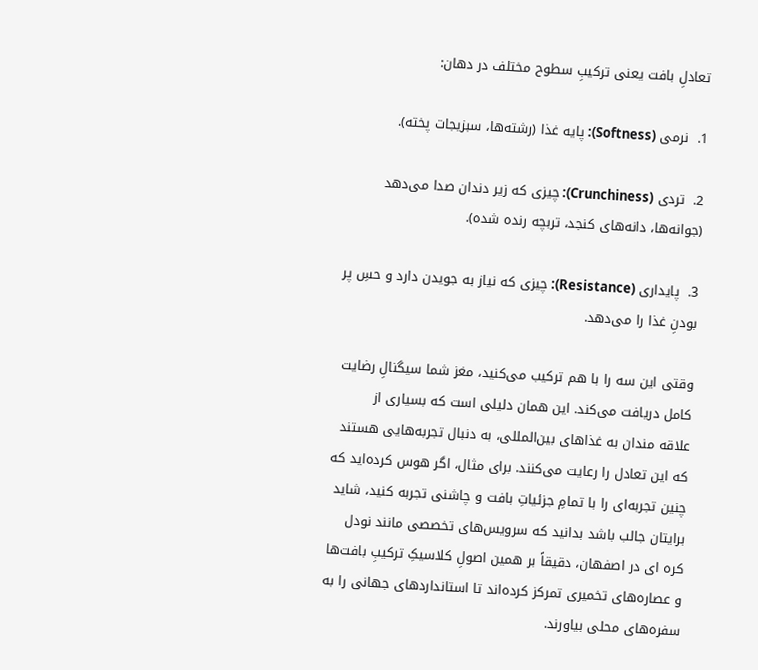تعادلِ بافت یعنی ترکیبِ سطوح مختلف در دهان:

1.  نرمی (Softness): پایه غذا (رشته‌ها، سبزیجات پخته).

2.  تردی (Crunchiness): چیزی که زیر دندان صدا می‌دهد (جوانه‌ها، دانه‌های کنجد، تربچه رنده شده).

3.  پایداری (Resistance): چیزی که نیاز به جویدن دارد و حسِ پر بودنِ غذا را می‌دهد.

وقتی این سه را با هم ترکیب می‌کنید، مغز شما سیگنالِ رضایت کامل دریافت می‌کند. این همان دلیلی است که بسیاری از علاقه ‌مندان به غذاهای بین‌المللی، به دنبال تجربه‌هایی هستند که این تعادل را رعایت می‌کنند. برای مثال، اگر هوس کرده‌اید که چنین تجربه‌ای را با تمامِ جزئیاتِ بافت و چاشنی تجربه کنید، شاید برایتان جالب باشد بدانید که سرویس‌های تخصصی مانند نودل کره ای در اصفهان، دقیقاً بر همین اصولِ کلاسیکِ ترکیبِ بافت‌ها و عصاره‌های تخمیری تمرکز کرده‌اند تا استانداردهای جهانی را به سفره‌های محلی بیاورند.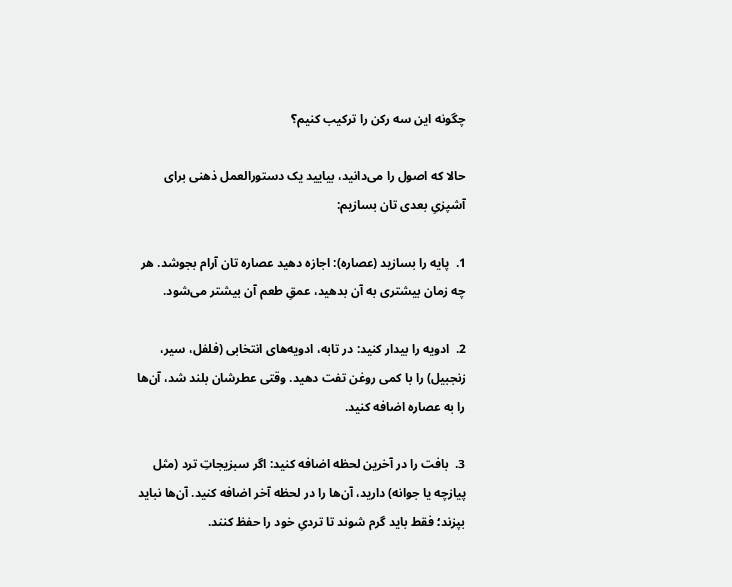چگونه این سه رکن را ترکیب کنیم؟

حالا که اصول را می‌دانید، بیایید یک دستورالعمل ذهنی برای آشپزیِ بعدی ‌تان بسازیم:

1.  پایه را بسازید (عصاره): اجازه دهید عصاره ‌تان آرام بجوشد. هر چه زمان بیشتری به آن بدهید، عمقِ طعم آن بیشتر می‌شود.

2.  ادویه را بیدار کنید: در تابه، ادویه‌های انتخابی (فلفل، سیر، زنجبیل) را با کمی روغن تفت دهید. وقتی عطرشان بلند شد، آن‌ها را به عصاره اضافه کنید.

3.  بافت را در آخرین لحظه اضافه کنید: اگر سبزیجاتِ ترد (مثل پیازچه یا جوانه) دارید، آن‌ها را در لحظه آخر اضافه کنید. آن‌ها نباید بپزند؛ فقط باید گرم شوند تا تردیِ خود را حفظ کنند.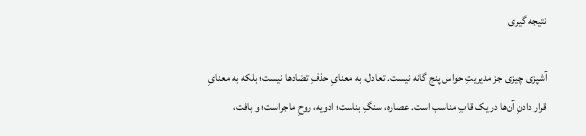نتیجه گیری

آشپزی چیزی جز مدیریتِ حواس پنج‌ گانه نیست. تعادل، به معنایِ حذفِ تضادها نیست؛ بلکه به معنایِ قرار دادنِ آن‌ها در یک قابِ مناسب است. عصاره، سنگِ بناست؛ ادویه، روحِ ماجراست؛ و بافت،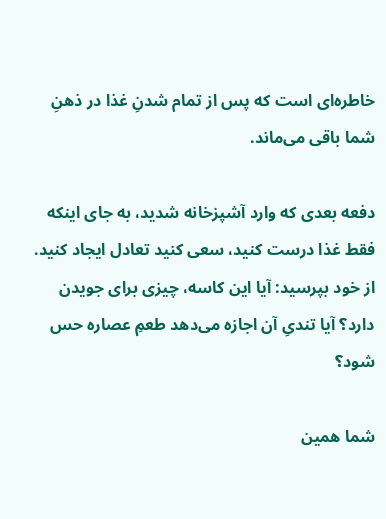خاطره‌ای است که پس از تمام شدنِ غذا در ذهنِ شما باقی می‌ماند.

دفعه بعدی که وارد آشپزخانه شدید، به جای اینکه فقط غذا درست کنید، سعی کنید تعادل ایجاد کنید. از خود بپرسید: آیا این کاسه، چیزی برای جویدن دارد؟ آیا تندیِ آن اجازه می‌دهد طعمِ عصاره حس شود؟

شما همین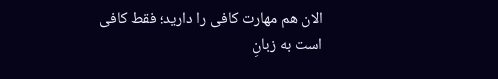الان هم مهارت کافی را دارید؛ فقط کافی است به زبانِ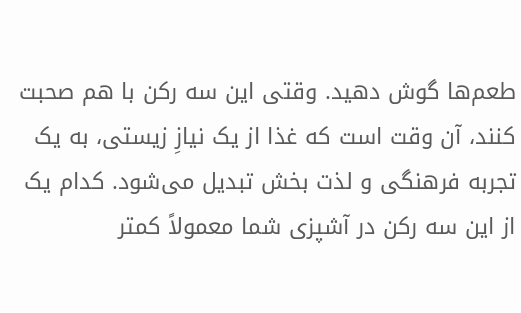طعم‌ها گوش دهید. وقتی این سه رکن با هم صحبت کنند، آن وقت است که غذا از یک نیازِ زیستی، به یک تجربه فرهنگی و لذت ‌بخش تبدیل می‌شود. کدام ‌یک از این سه رکن در آشپزی شما معمولاً کمتر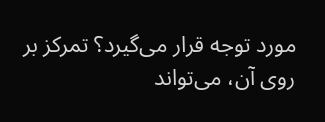مورد توجه قرار می‌گیرد؟ تمرکز بر روی آن، می‌تواند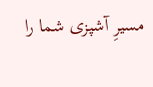مسیرِ آشپزی شما را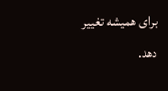برای همیشه تغییر دهد.